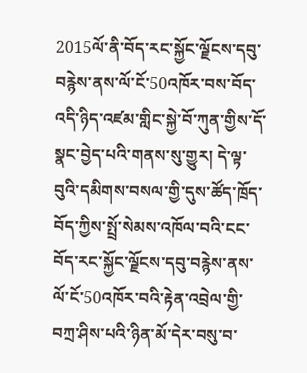2015ལོ་ནི་བོད་རང་སྐྱོང་ལྗོངས་དབུ་བརྙེས་ནས་ལོ་ངོ་50འཁོར་བས་བོད་འདི་ཉིད་འཛམ་གླིང་སྐྱེ་བོ་ཀུན་གྱིས་དོ་སྣང་བྱེད་པའི་གནས་སུ་གྱུར། དེ་ལྟ་བུའི་དམིགས་བསལ་གྱི་དུས་ཚོད་ཁྲོད་བོད་ཀྱིས་སྤྲོ་སེམས་འཁོལ་བའི་ངང་བོད་རང་སྐྱོང་ལྗོངས་དབུ་བརྙེས་ནས་ལོ་ངོ་50འཁོར་བའི་རྟེན་འབྲེལ་གྱི་བཀྲ་ཤིས་པའི་ཉིན་མོ་དེར་བསུ་བ་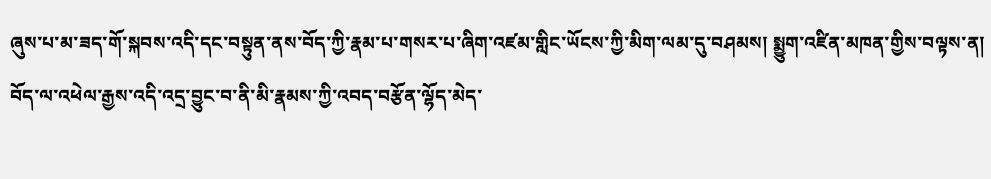ཞུས་པ་མ་ཟད་གོ་སྐབས་འདི་དང་བསྟུན་ནས་བོད་ཀྱི་རྣམ་པ་གསར་པ་ཞིག་འཛམ་གླིང་ཡོངས་ཀྱི་མིག་ལམ་དུ་བཤམས། སྨྱུག་འཛིན་མཁན་གྱིས་བལྟས་ན། བོད་ལ་འཕེལ་རྒྱས་འདི་འདྲ་བྱུང་བ་ནི་མི་རྣམས་ཀྱི་འབད་བརྩོན་ལྷོད་མེད་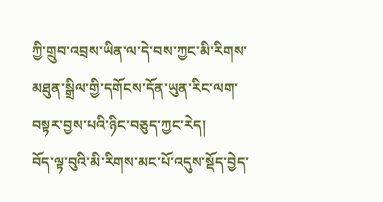ཀྱི་གྲུབ་འབྲས་ཡིན་ལ་དེ་བས་ཀྱང་མི་རིགས་མཐུན་སྒྲིལ་གྱི་དགོངས་དོན་ཡུན་རིང་ལག་བསྟར་བྱས་པའི་ཉིང་བཅུད་ཀྱང་རེད།
བོད་ལྟ་བུའི་མི་རིགས་མང་པོ་འདུས་སྡོད་བྱེད་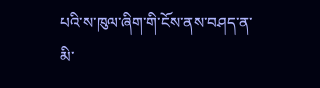པའི་ས་ཁུལ་ཞིག་གི་ངོས་ནས་བཤད་ན་མི་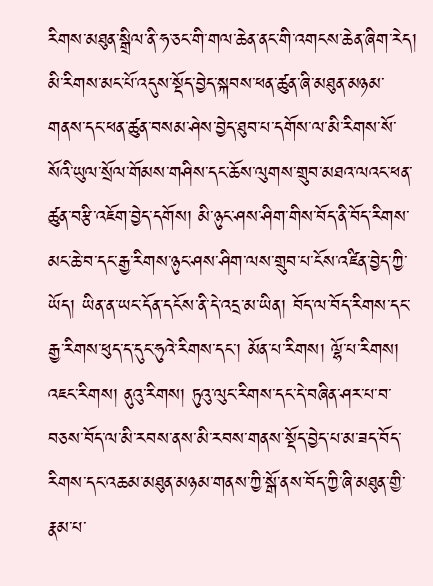རིགས་མཐུན་སྒྲིལ་ནི་ཧ་ཅང་གི་གལ་ཆེན་ནང་གི་འགངས་ཆེན་ཞིག་རེད། མི་རིགས་མང་པོ་འདུས་སྡོད་བྱེད་སྐབས་ཕན་ཚུན་ཞི་མཐུན་མཉམ་གནས་དང་ཕན་ཚུན་བསམ་ཤེས་བྱེད་ཐུབ་པ་དགོས་ལ་མི་རིགས་སོ་སོའི་ཡུལ་སྲོལ་གོམས་གཤིས་དང་ཆོས་ལུགས་གྲུབ་མཐའ་ལའང་ཕན་ཚུན་བརྩི་འཇོག་བྱེད་དགོས། མི་ཉུང་ཤས་ཤིག་གིས་བོད་ནི་བོད་རིགས་མང་ཆེ་བ་དང་རྒྱ་རིགས་ཉུང་ཤས་ཤིག་ལས་གྲུབ་པ་ངོས་འཛིན་བྱེད་ཀྱི་ཡོད། ཡིན་ན་ཡང་དོན་དངོས་ནི་དེ་འདྲ་མ་ཡིན། བོད་ལ་བོད་རིགས་དང་རྒྱ་རིགས་ཕུད་ད་དུང་ཧུའེ་རིགས་དང་། མོན་པ་རིགས། ལྷོ་པ་རིགས། འཇང་རིགས། ནུའུ་རིགས། ཏུའུ་ལུང་རིགས་དང་དེ་བཞིན་ཤར་པ་བ་བཅས་བོད་ལ་མི་རབས་ནས་མི་རབས་གནས་སྡོད་བྱེད་པ་མ་ཟད་བོད་རིགས་དང་འཆམ་མཐུན་མཉམ་གནས་ཀྱི་སྒོ་ནས་བོད་ཀྱི་ཞི་མཐུན་གྱི་རྣམ་པ་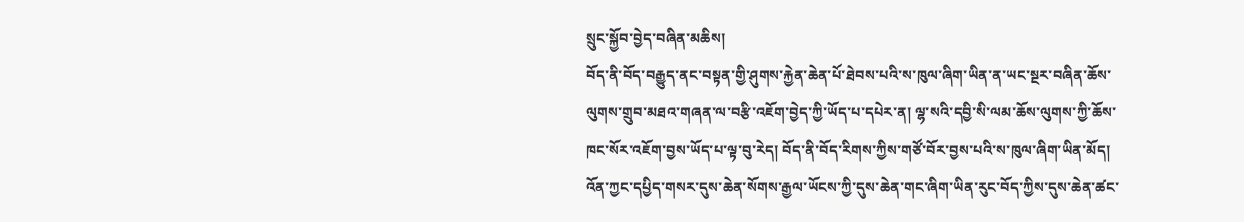སྲུང་སྐྱོབ་བྱེད་བཞིན་མཆིས།
བོད་ནི་བོད་བརྒྱུད་ནང་བསྟན་གྱི་ཤུགས་རྐྱེན་ཆེན་པོ་ཐེབས་པའི་ས་ཁུལ་ཞིག་ཡིན་ན་ཡང་སྔར་བཞིན་ཆོས་ལུགས་གྲུབ་མཐའ་གཞན་ལ་བརྩི་འཇོག་བྱེད་ཀྱི་ཡོད་པ་དཔེར་ན། ལྷ་སའི་དབྱི་སི་ལམ་ཆོས་ལུགས་ཀྱི་ཆོས་ཁང་སོར་འཇོག་བྱས་ཡོད་པ་ལྟ་བུ་རེད། བོད་ནི་བོད་རིགས་ཀྱིས་གཙོ་བོར་བྱས་པའི་ས་ཁུལ་ཞིག་ཡིན་མོད། འོན་ཀྱང་དཔྱིད་གསར་དུས་ཆེན་སོགས་རྒྱལ་ཡོངས་ཀྱི་དུས་ཆེན་གང་ཞིག་ཡིན་རུང་བོད་ཀྱིས་དུས་ཆེན་ཚང་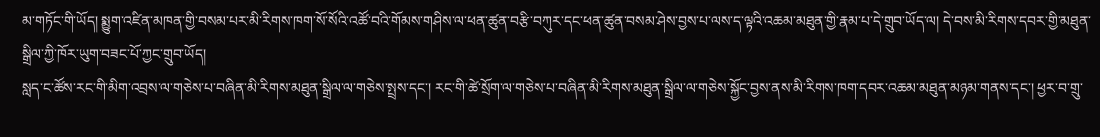མ་གཏོང་གི་ཡོད། སྨྱུག་འཛིན་མཁན་གྱི་བསམ་པར་མི་རིགས་ཁག་སོ་སོའི་འཚོ་བའི་གོམས་གཤིས་ལ་ཕན་ཚུན་བརྩི་བཀུར་དང་ཕན་ཚུན་བསམ་ཤེས་བྱས་པ་ལས་ད་ལྟའི་འཆམ་མཐུན་གྱི་རྣམ་པ་དེ་གྲུབ་ཡོད་ལ། དེ་བས་མི་རིགས་དབར་གྱི་མཐུན་སྒྲིལ་ཀྱི་ཁོར་ཡུག་བཟང་པོ་ཀྱང་གྲུབ་ཡོད།
སླད་ང་ཚོས་རང་གི་མིག་འབྲས་ལ་གཅེས་པ་བཞིན་མི་རིགས་མཐུན་སྒྲིལ་ལ་གཅེས་སྤྲས་དང་། རང་གི་ཚེ་སྲོག་ལ་གཅེས་པ་བཞིན་མི་རིགས་མཐུན་སྒྲིལ་ལ་གཅེས་སྐྱོང་བྱས་ནས་མི་རིགས་ཁག་དབར་འཆམ་མཐུན་མཉམ་གནས་དང་། ཕྱར་བ་གྲུ་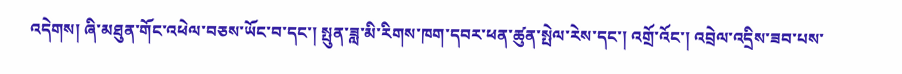འདེགས། ཞི་མཐུན་གོང་འཕེལ་བཅས་ཡོང་བ་དང་། སྤུན་ཟླ་མི་རིགས་ཁག་དབར་ཕན་ཚུན་སྤེལ་རེས་དང་། འགྲོ་འོང་། འབྲེལ་འདྲིས་ཟབ་པས་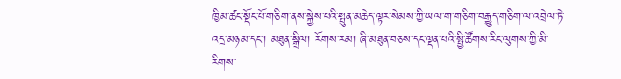ཁྱིམ་ཚང་སྡོང་པོ་གཅིག་ནས་སྐྱེས་པའི་སྤུན་མཆེད་ལྟར་སེམས་ཀྱི་ཡལ་ག་གཅིག་བརྒྱུད་གཅིག་ལ་འབྲེལ་ཏེ་འདྲ་མཉམ་དང་། མཐུན་སྒྲིལ། རོགས་རམ། ཞི་མཐུན་བཅས་དང་ལྡན་པའི་སྤྱི་ཚོགས་རིང་ལུགས་ཀྱི་མི་རིགས་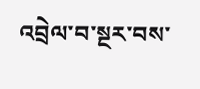འབྲེལ་བ་སྔར་བས་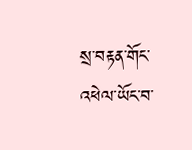སྲ་བརྟན་གོང་འཕེལ་ཡོང་བ་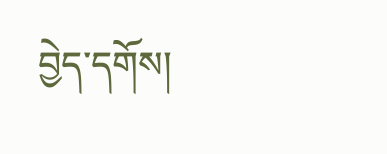བྱེད་དགོས།